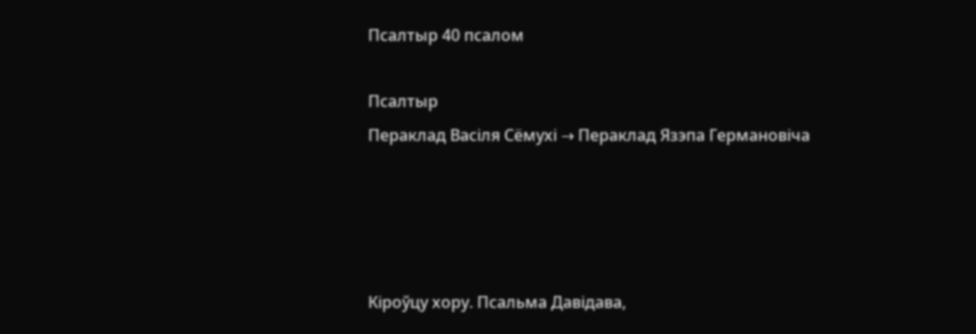Псалтыр 40 псалом

Псалтыр
Пераклад Васіля Сёмухі → Пераклад Язэпа Германовіча




Кіроўцу хору. Псальма Давідава,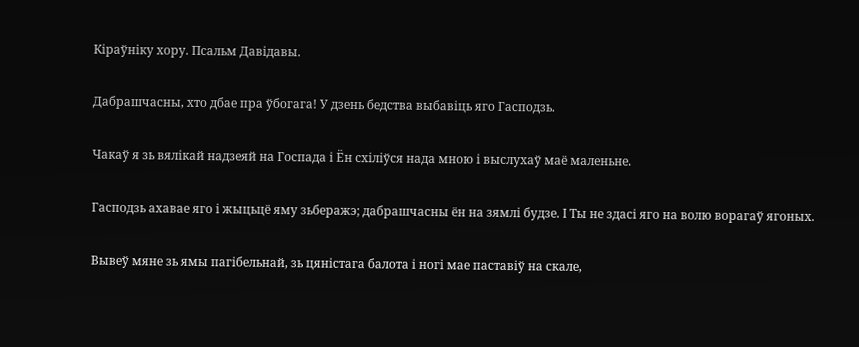Кіраўніку хору. Псальм Давідавы.

Дабрашчасны, хто дбае пра ўбогага! У дзень бедства выбавіць яго Гасподзь.

Чакаў я зь вялікай надзеяй на Госпада і Ён схіліўся нада мною і выслухаў маё маленьне.

Гасподзь ахавае яго і жыцьцё яму зьберажэ; дабрашчасны ён на зямлі будзе. І Ты не здасі яго на волю ворагаў ягоных.

Вывеў мяне зь ямы пагібельнай, зь цяністага балота і ногі мае паставіў на скале,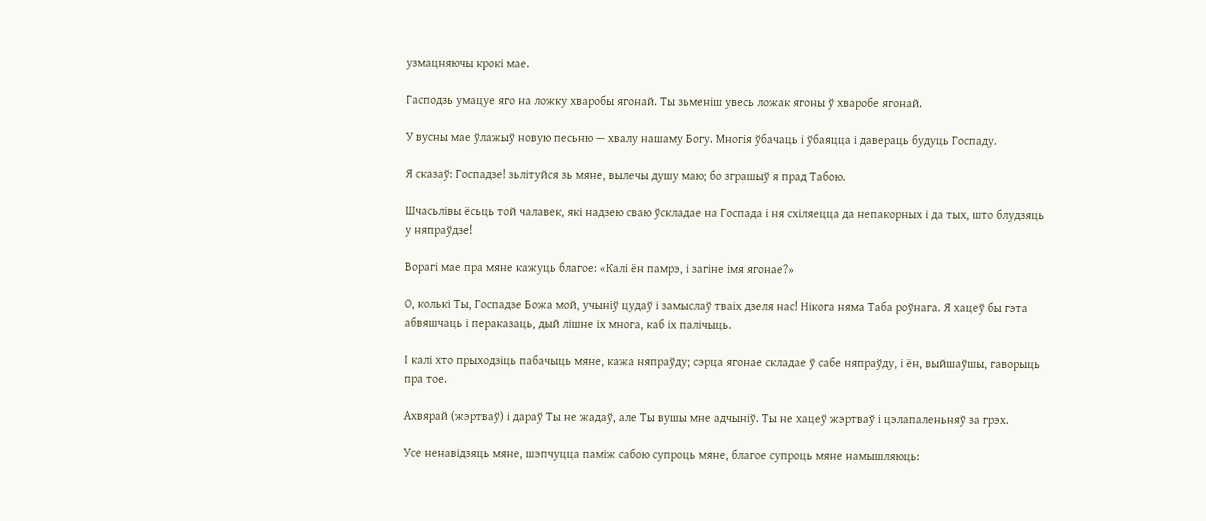узмацняючы крокі мае.

Гасподзь умацуе яго на ложку хваробы ягонай. Ты зьменіш увесь ложак ягоны ў хваробе ягонай.

У вусны мае ўлажыў новую песьню — хвалу нашаму Богу. Многія ўбачаць і ўбаяцца і давераць будуць Госпаду.

Я сказаў: Госпадзе! зьлітуйся зь мяне, вылечы душу маю; бо зграшыў я прад Табою.

Шчасьлівы ёсьць той чалавек, які надзею сваю ўскладае на Госпада і ня схіляецца да непакорных і да тых, што блудзяць у няпраўдзе!

Ворагі мае пра мяне кажуць благое: «Калі ён памрэ, і загіне імя ягонае?»

О, колькі Ты, Госпадзе Божа мой, учыніў цудаў і замыслаў тваіх дзеля нас! Нікога няма Таба роўнага. Я хацеў бы гэта абвяшчаць і пераказаць, дый лішне іх многа, каб іх палічыць.

І калі хто прыходзіць пабачыць мяне, кажа няпраўду; сэрца ягонае складае ў сабе няпраўду, і ён, выйшаўшы, гаворыць пра тое.

Ахвярай (жэртваў) і дараў Ты не жадаў, але Ты вушы мне адчыніў. Ты не хацеў жэртваў і цэлапаленьняў за грэх.

Усе ненавідзяць мяне, шэпчуцца паміж сабою супроць мяне, благое супроць мяне намышляюць: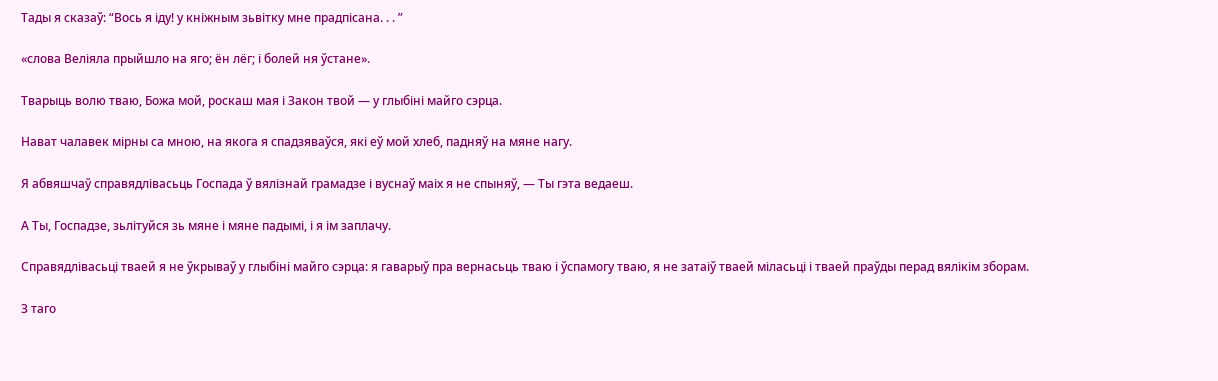Тады я сказаў: “Вось я іду! у кніжным зьвітку мне прадпісана. . . ”

«слова Веліяла прыйшло на яго; ён лёг; і болей ня ўстане».

Тварыць волю тваю, Божа мой, роскаш мая і Закон твой — у глыбіні майго сэрца.

Нават чалавек мірны са мною, на якога я спадзяваўся, які еў мой хлеб, падняў на мяне нагу.

Я абвяшчаў справядлівасьць Госпада ў вялізнай грамадзе і вуснаў маіх я не спыняў, — Ты гэта ведаеш.

А Ты, Госпадзе, зьлітуйся зь мяне і мяне падымі, і я ім заплачу.

Справядлівасьці тваей я не ўкрываў у глыбіні майго сэрца: я гаварыў пра вернасьць тваю і ўспамогу тваю, я не затаіў тваей міласьці і тваей праўды перад вялікім зборам.

З таго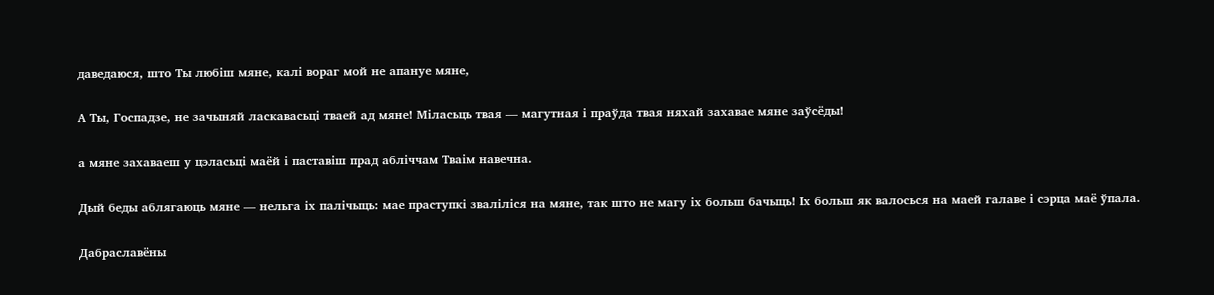даведаюся, што Ты любіш мяне, калі вораг мой не апануе мяне,

А Ты, Госпадзе, не зачыняй ласкавасьці тваей ад мяне! Міласьць твая — магутная і праўда твая няхай захавае мяне заўсёды!

а мяне захаваеш у цэласьці маёй і паставіш прад абліччам Тваім навечна.

Дый беды аблягаюць мяне — нельга іх палічыць: мае праступкі зваліліся на мяне, так што не магу іх больш бачыць! Іх больш як валосься на маей галаве і сэрца маё ўпала.

Дабраславёны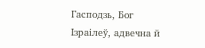Гасподзь, Бог Ізраілеў, адвечна й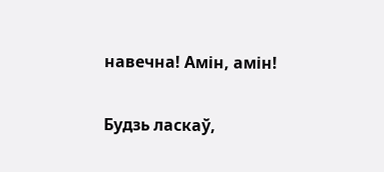навечна! Амін, амін!

Будзь ласкаў,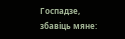Госпадзе, збавіць мяне: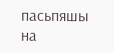пасьпяшы на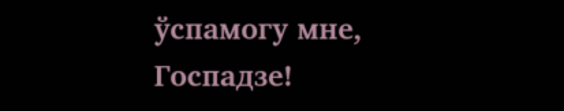ўспамогу мне, Госпадзе!